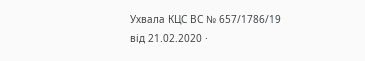Ухвала КЦС ВС № 657/1786/19
від 21.02.2020 ·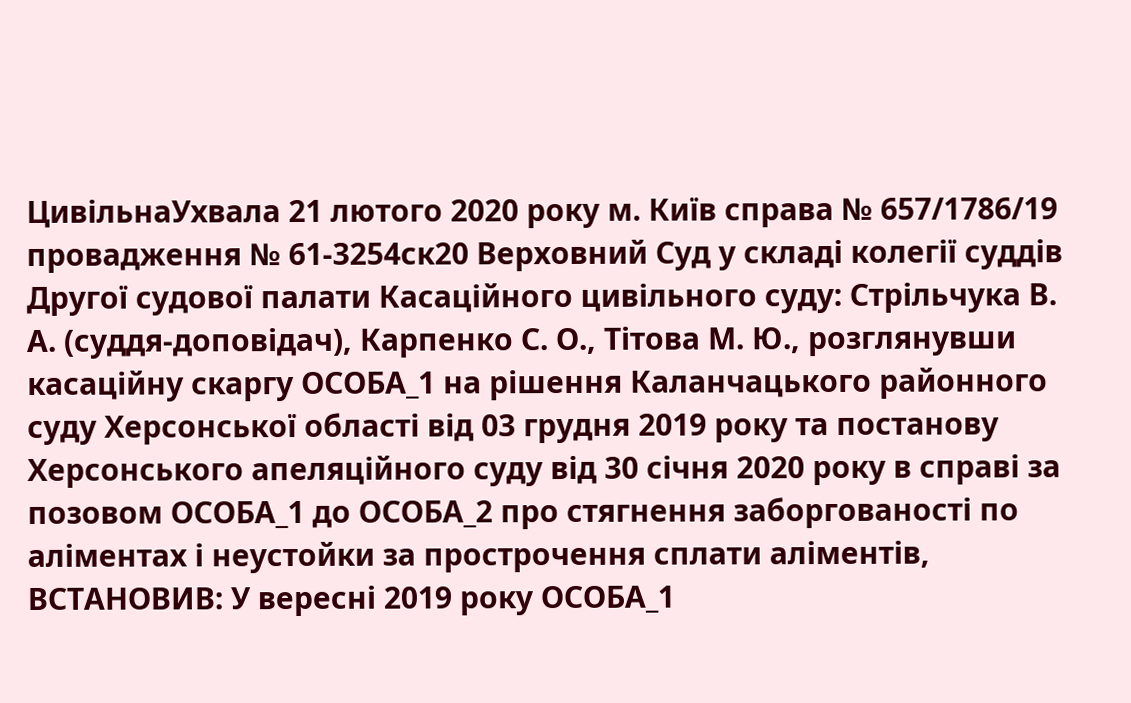ЦивільнаУхвала 21 лютого 2020 року м. Київ справа № 657/1786/19 провадження № 61-3254ск20 Верховний Суд у складі колегії суддів Другої судової палати Касаційного цивільного суду: Стрільчука В. А. (суддя-доповідач), Карпенко С. О., Тітова М. Ю., розглянувши касаційну скаргу ОСОБА_1 на рішення Каланчацького районного суду Херсонської області від 03 грудня 2019 року та постанову Херсонського апеляційного суду від 30 січня 2020 року в справі за позовом ОСОБА_1 до ОСОБА_2 про стягнення заборгованості по аліментах і неустойки за прострочення сплати аліментів, ВСТАНОВИВ: У вересні 2019 року ОСОБА_1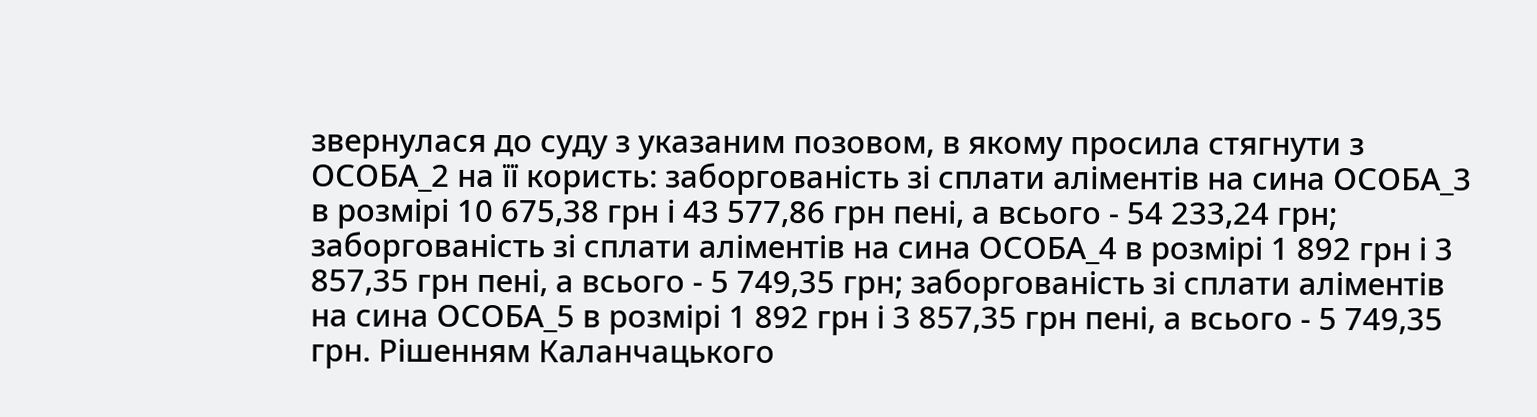звернулася до суду з указаним позовом, в якому просила стягнути з ОСОБА_2 на її користь: заборгованість зі сплати аліментів на сина ОСОБА_3 в розмірі 10 675,38 грн і 43 577,86 грн пені, а всього - 54 233,24 грн; заборгованість зі сплати аліментів на сина ОСОБА_4 в розмірі 1 892 грн і 3 857,35 грн пені, а всього - 5 749,35 грн; заборгованість зі сплати аліментів на сина ОСОБА_5 в розмірі 1 892 грн і 3 857,35 грн пені, а всього - 5 749,35 грн. Рішенням Каланчацького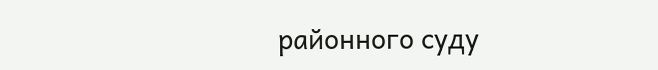районного суду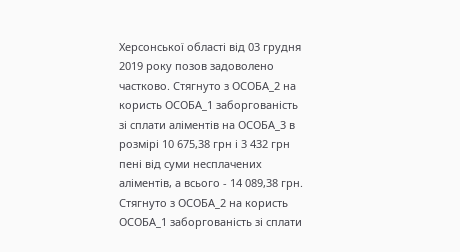Херсонської області від 03 грудня 2019 року позов задоволено частково. Стягнуто з ОСОБА_2 на користь ОСОБА_1 заборгованість зі сплати аліментів на ОСОБА_3 в розмірі 10 675,38 грн і 3 432 грн пені від суми несплачених аліментів, а всього - 14 089,38 грн. Стягнуто з ОСОБА_2 на користь ОСОБА_1 заборгованість зі сплати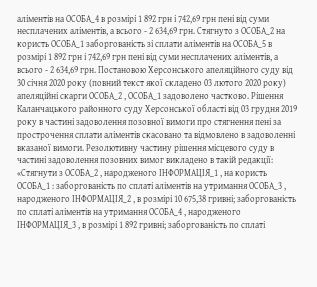аліментів на ОСОБА_4 в розмірі 1 892 грн і 742,69 грн пені від суми несплачених аліментів, а всього - 2 634,69 грн. Стягнуто з ОСОБА_2 на користь ОСОБА_1 заборгованість зі сплати аліментів на ОСОБА_5 в розмірі 1 892 грн і 742,69 грн пені від суми несплачених аліментів, а всього - 2 634,69 грн. Постановою Херсонського апеляційного суду від 30 січня 2020 року (повний текст якої складено 03 лютого 2020 року) апеляційні скарги ОСОБА_2 , ОСОБА_1 задоволено частково. Рішення Каланчацького районного суду Херсонської області від 03 грудня 2019 року в частині задоволення позовної вимоги про стягнення пені за прострочення сплати аліментів скасовано та відмовлено в задоволенні вказаної вимоги. Резолютивну частину рішення місцевого суду в частині задоволення позовних вимог викладено в такій редакції: «Стягнути з ОСОБА_2 , народженого ІНФОРМАЦІЯ_1 , на користь ОСОБА_1 : заборгованість по сплаті аліментів на утримання ОСОБА_3 , народженого ІНФОРМАЦІЯ_2 , в розмірі 10 675,38 гривні; заборгованість по сплаті аліментів на утримання ОСОБА_4 , народженого ІНФОРМАЦІЯ_3 , в розмірі 1 892 гривні; заборгованість по сплаті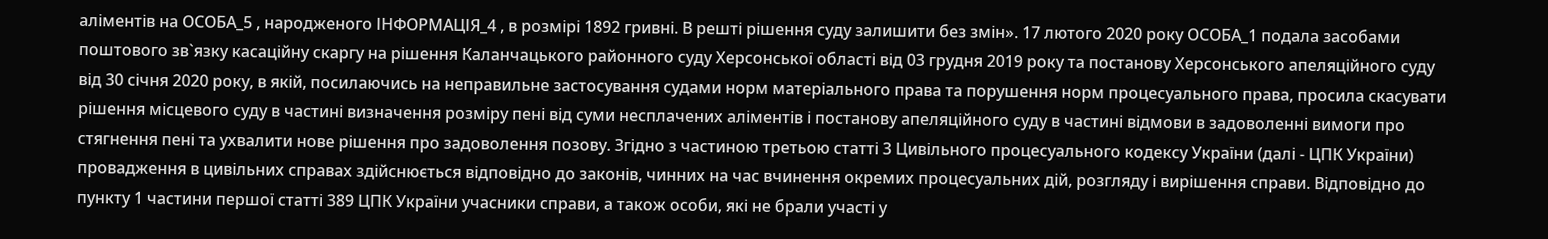аліментів на ОСОБА_5 , народженого ІНФОРМАЦІЯ_4 , в розмірі 1892 гривні. В решті рішення суду залишити без змін». 17 лютого 2020 року ОСОБА_1 подала засобами поштового зв`язку касаційну скаргу на рішення Каланчацького районного суду Херсонської області від 03 грудня 2019 року та постанову Херсонського апеляційного суду від 30 січня 2020 року, в якій, посилаючись на неправильне застосування судами норм матеріального права та порушення норм процесуального права, просила скасувати рішення місцевого суду в частині визначення розміру пені від суми несплачених аліментів і постанову апеляційного суду в частині відмови в задоволенні вимоги про стягнення пені та ухвалити нове рішення про задоволення позову. Згідно з частиною третьою статті 3 Цивільного процесуального кодексу України (далі - ЦПК України) провадження в цивільних справах здійснюється відповідно до законів, чинних на час вчинення окремих процесуальних дій, розгляду і вирішення справи. Відповідно до пункту 1 частини першої статті 389 ЦПК України учасники справи, а також особи, які не брали участі у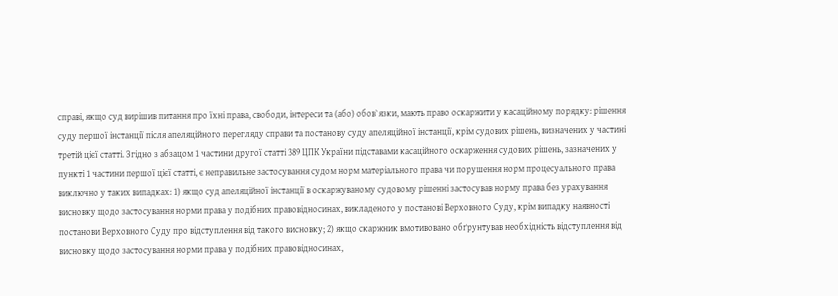справі, якщо суд вирішив питання про їхні права, свободи, інтереси та (або) обов`язки, мають право оскаржити у касаційному порядку: рішення суду першої інстанції після апеляційного перегляду справи та постанову суду апеляційної інстанції, крім судових рішень, визначених у частині третій цієї статті. Згідно з абзацом 1 частини другої статті 389 ЦПК України підставами касаційного оскарження судових рішень, зазначених у пункті 1 частини першої цієї статті, є неправильне застосування судом норм матеріального права чи порушення норм процесуального права виключно у таких випадках: 1) якщо суд апеляційної інстанції в оскаржуваному судовому рішенні застосував норму права без урахування висновку щодо застосування норми права у подібних правовідносинах, викладеного у постанові Верховного Суду, крім випадку наявності постанови Верховного Суду про відступлення від такого висновку; 2) якщо скаржник вмотивовано обґрунтував необхідність відступлення від висновку щодо застосування норми права у подібних правовідносинах,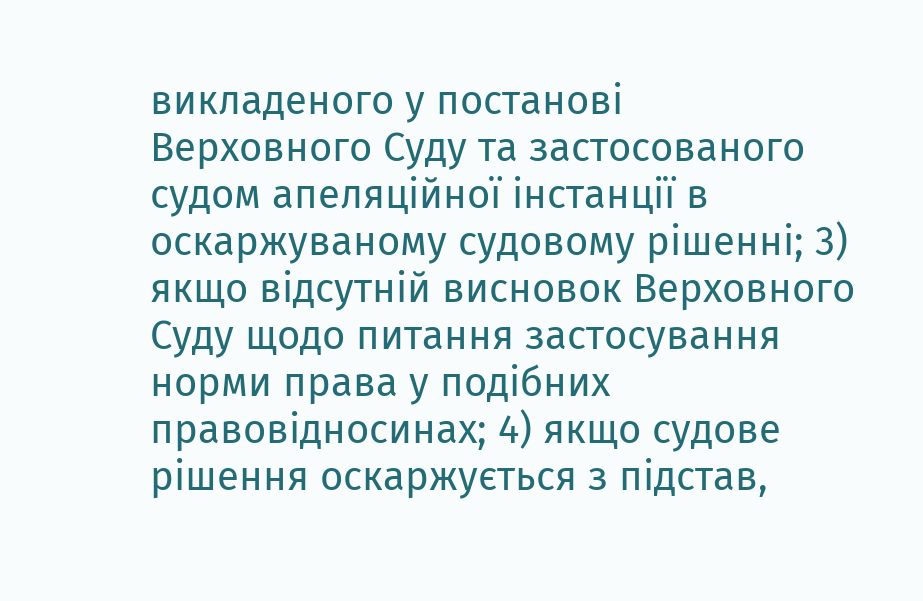викладеного у постанові Верховного Суду та застосованого судом апеляційної інстанції в оскаржуваному судовому рішенні; 3) якщо відсутній висновок Верховного Суду щодо питання застосування норми права у подібних правовідносинах; 4) якщо судове рішення оскаржується з підстав,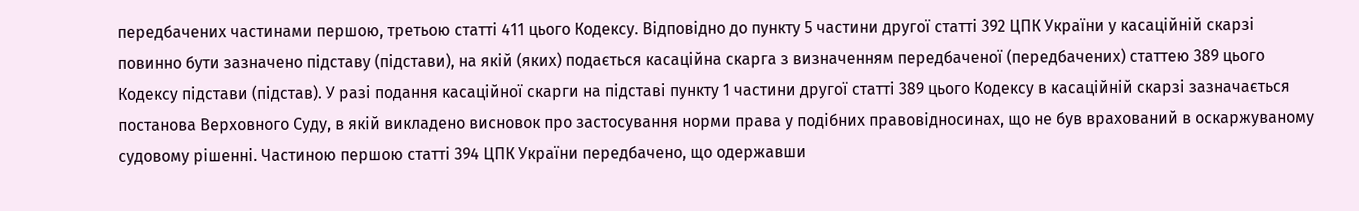передбачених частинами першою, третьою статті 411 цього Кодексу. Відповідно до пункту 5 частини другої статті 392 ЦПК України у касаційній скарзі повинно бути зазначено підставу (підстави), на якій (яких) подається касаційна скарга з визначенням передбаченої (передбачених) статтею 389 цього Кодексу підстави (підстав). У разі подання касаційної скарги на підставі пункту 1 частини другої статті 389 цього Кодексу в касаційній скарзі зазначається постанова Верховного Суду, в якій викладено висновок про застосування норми права у подібних правовідносинах, що не був врахований в оскаржуваному судовому рішенні. Частиною першою статті 394 ЦПК України передбачено, що одержавши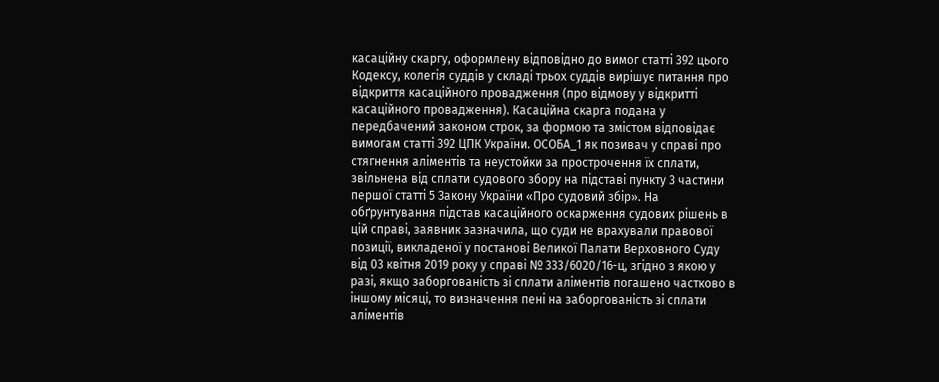касаційну скаргу, оформлену відповідно до вимог статті 392 цього Кодексу, колегія суддів у складі трьох суддів вирішує питання про відкриття касаційного провадження (про відмову у відкритті касаційного провадження). Касаційна скарга подана у передбачений законом строк, за формою та змістом відповідає вимогам статті 392 ЦПК України. ОСОБА_1 як позивач у справі про стягнення аліментів та неустойки за прострочення їх сплати, звільнена від сплати судового збору на підставі пункту 3 частини першої статті 5 Закону України «Про судовий збір». На обґрунтування підстав касаційного оскарження судових рішень в цій справі, заявник зазначила, що суди не врахували правової позиції, викладеної у постанові Великої Палати Верховного Суду від 03 квітня 2019 року у справі № 333/6020/16-ц, згідно з якою у разі, якщо заборгованість зі сплати аліментів погашено частково в іншому місяці, то визначення пені на заборгованість зі сплати аліментів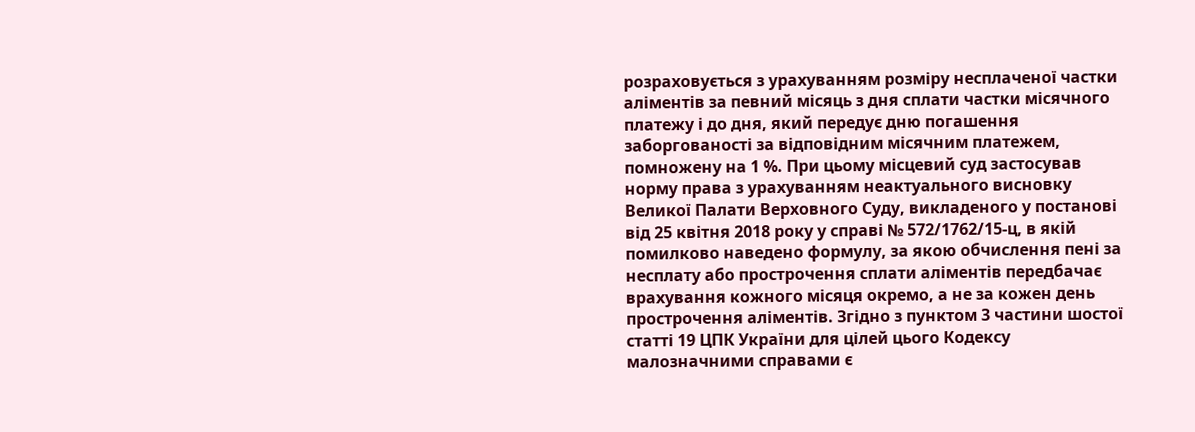розраховується з урахуванням розміру несплаченої частки аліментів за певний місяць з дня сплати частки місячного платежу і до дня, який передує дню погашення заборгованості за відповідним місячним платежем, помножену на 1 %. При цьому місцевий суд застосував норму права з урахуванням неактуального висновку Великої Палати Верховного Суду, викладеного у постанові від 25 квітня 2018 року у справі № 572/1762/15-ц, в якій помилково наведено формулу, за якою обчислення пені за несплату або прострочення сплати аліментів передбачає врахування кожного місяця окремо, а не за кожен день прострочення аліментів. Згідно з пунктом 3 частини шостої статті 19 ЦПК України для цілей цього Кодексу малозначними справами є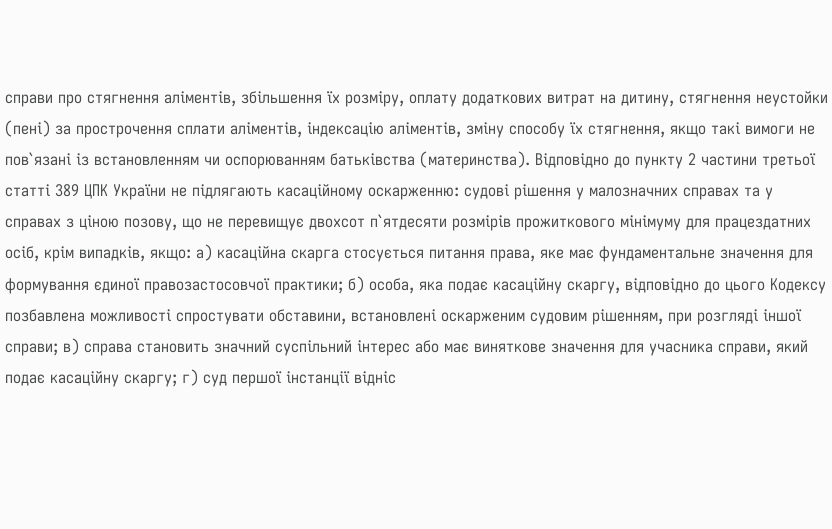справи про стягнення аліментів, збільшення їх розміру, оплату додаткових витрат на дитину, стягнення неустойки (пені) за прострочення сплати аліментів, індексацію аліментів, зміну способу їх стягнення, якщо такі вимоги не пов`язані із встановленням чи оспорюванням батьківства (материнства). Відповідно до пункту 2 частини третьої статті 389 ЦПК України не підлягають касаційному оскарженню: судові рішення у малозначних справах та у справах з ціною позову, що не перевищує двохсот п`ятдесяти розмірів прожиткового мінімуму для працездатних осіб, крім випадків, якщо: а) касаційна скарга стосується питання права, яке має фундаментальне значення для формування єдиної правозастосовчої практики; б) особа, яка подає касаційну скаргу, відповідно до цього Кодексу позбавлена можливості спростувати обставини, встановлені оскарженим судовим рішенням, при розгляді іншої справи; в) справа становить значний суспільний інтерес або має виняткове значення для учасника справи, який подає касаційну скаргу; г) суд першої інстанції відніс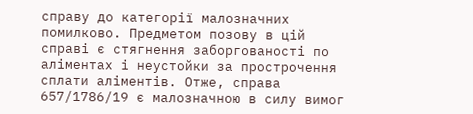справу до категорії малозначних помилково. Предметом позову в цій справі є стягнення заборгованості по аліментах і неустойки за прострочення сплати аліментів. Отже, справа 657/1786/19 є малозначною в силу вимог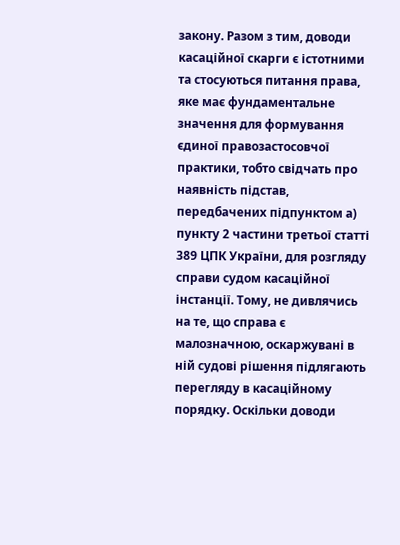закону. Разом з тим, доводи касаційної скарги є істотними та стосуються питання права, яке має фундаментальне значення для формування єдиної правозастосовчої практики, тобто свідчать про наявність підстав, передбачених підпунктом а) пункту 2 частини третьої статті 389 ЦПК України, для розгляду справи судом касаційної інстанції. Тому, не дивлячись на те, що справа є малозначною, оскаржувані в ній судові рішення підлягають перегляду в касаційному порядку. Оскільки доводи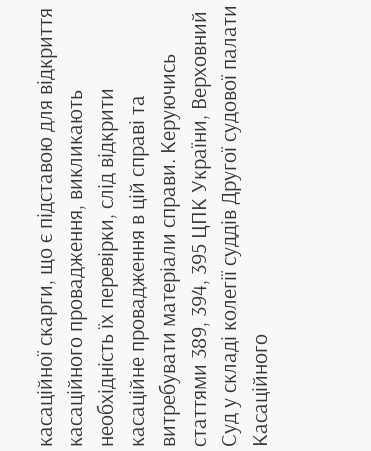касаційної скарги, що є підставою для відкриття касаційного провадження, викликають необхідність їх перевірки, слід відкрити касаційне провадження в цій справі та витребувати матеріали справи. Керуючись статтями 389, 394, 395 ЦПК України, Верховний Суд у складі колегії суддів Другої судової палати Касаційного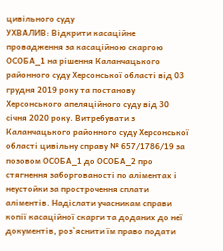цивільного суду
УХВАЛИВ: Відкрити касаційне провадження за касаційною скаргою ОСОБА_1 на рішення Каланчацького районного суду Херсонської області від 03 грудня 2019 року та постанову Херсонського апеляційного суду від 30 січня 2020 року. Витребувати з Каланчацького районного суду Херсонської області цивільну справу № 657/1786/19 за позовом ОСОБА_1 до ОСОБА_2 про стягнення заборгованості по аліментах і неустойки за прострочення сплати аліментів. Надіслати учасникам справи копії касаційної скарги та доданих до неї документів, роз`яснити їм право подати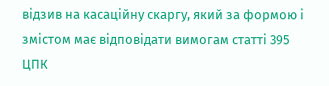відзив на касаційну скаргу, який за формою і змістом має відповідати вимогам статті 395 ЦПК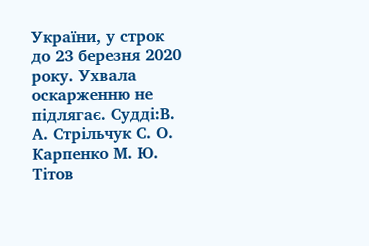України, у строк до 23 березня 2020 року. Ухвала оскарженню не підлягає. Судді:В. А. Стрільчук С. О. Карпенко М. Ю. Тітов